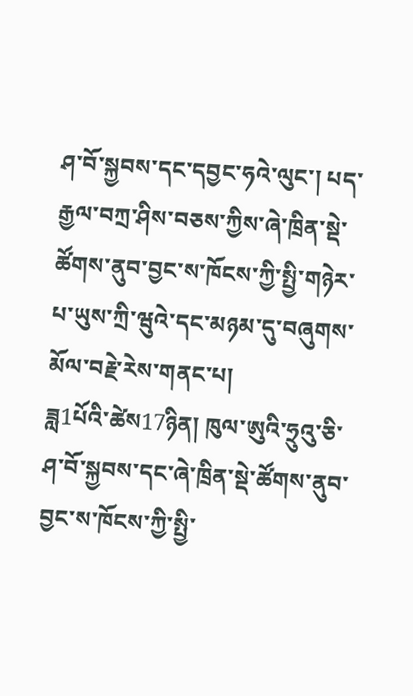ཤ་བོ་སྐྱབས་དང་དབྱང་ཧའེ་ལུང་། པད་རྒྱལ་བཀྲ་ཤིས་བཅས་ཀྱིས་ཞེ་ཁྲིན་སྡེ་ཚོགས་ནུབ་བྱང་ས་ཁོངས་ཀྱི་སྤྱི་གཉེར་པ་ཡུས་ཀྲི་ཝུའེ་དང་མཉམ་དུ་བཞུགས་མོལ་བརྗེ་རེས་གནང་པ།
ཟླ1པོའི་ཚེས17ཉིན། ཁུལ་ཨུའི་ཧྲུའུ་ཅི་ཤ་བོ་སྐྱབས་དང་ཞེ་ཁྲིན་སྡེ་ཚོགས་ནུབ་བྱང་ས་ཁོངས་ཀྱི་སྤྱི་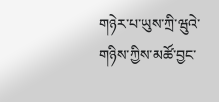གཉེར་པ་ཡུས་ཀྲི་ཝུའེ་གཉིས་ཀྱིས་མཚོ་བྱང་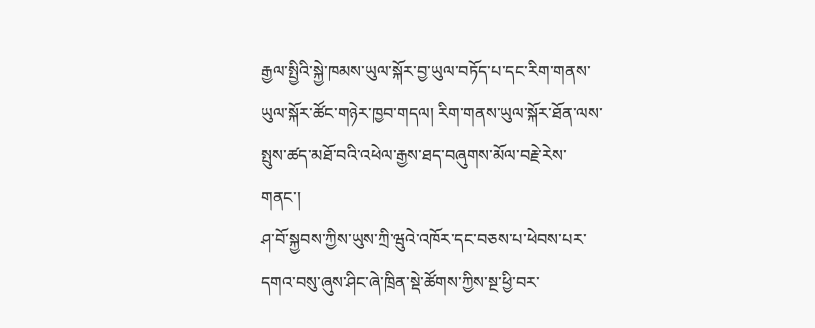རྒྱལ་སྤྱིའི་སྐྱེ་ཁམས་ཡུལ་སྐོར་བྱ་ཡུལ་བཏོད་པ་དང་རིག་གནས་ཡུལ་སྐོར་ཚོང་གཉེར་ཁྱབ་གདལ། རིག་གནས་ཡུལ་སྐོར་ཐོན་ལས་སྤུས་ཚད་མཐོ་བའི་འཕེལ་རྒྱས་ཐད་བཞུགས་མོལ་བརྗེ་རེས་གནང་།
ཤ་བོ་སྐྱབས་ཀྱིས་ཡུས་ཀྲི་ཝུའེ་འཁོར་དང་བཅས་པ་ཕེབས་པར་དགའ་བསུ་ཞུས་ཤིང་ཞེ་ཁྲིན་སྡེ་ཚོགས་ཀྱིས་སྔ་ཕྱི་བར་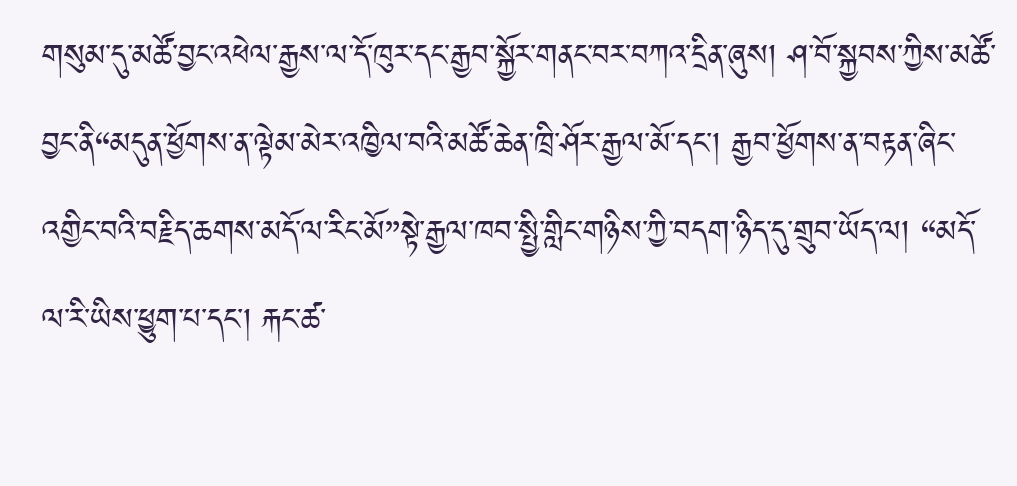གསུམ་དུ་མཚོ་བྱང་འཕེལ་རྒྱས་ལ་དོ་ཁུར་དང་རྒྱབ་སྐྱོར་གནང་བར་བཀའ་དྲིན་ཞུས། ཤ་བོ་སྐྱབས་ཀྱིས་མཚོ་བྱང་ནི“མདུན་ཕྱོགས་ན་ལྟེམ་མེར་འཁྱིལ་བའི་མཚོ་ཆེན་ཁྲི་ཤོར་རྒྱལ་མོ་དང་། རྒྱབ་ཕྱོགས་ན་བརྟན་ཞིང་འགྱིང་བའི་བརྗིད་ཆགས་མདོ་ལ་རིང་མོ”སྟེ་རྒྱལ་ཁབ་སྤྱི་གླིང་གཉིས་ཀྱི་བདག་ཉིད་དུ་གྲུབ་ཡོད་ལ། “མདོ་ལ་རི་ཡིས་ཕྱུག་པ་དང་། རྐང་ཚ་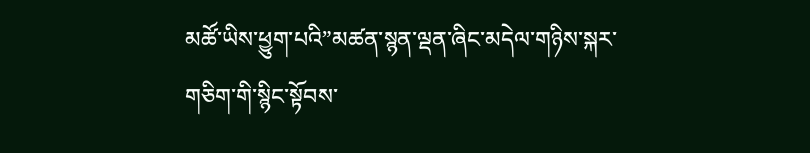མཚོ་ཡིས་ཕྱུག་པའི”མཚན་སྙན་ལྡན་ཞིང་མདེལ་གཉིས་སྐར་གཅིག་གི་སྙིང་སྟོབས་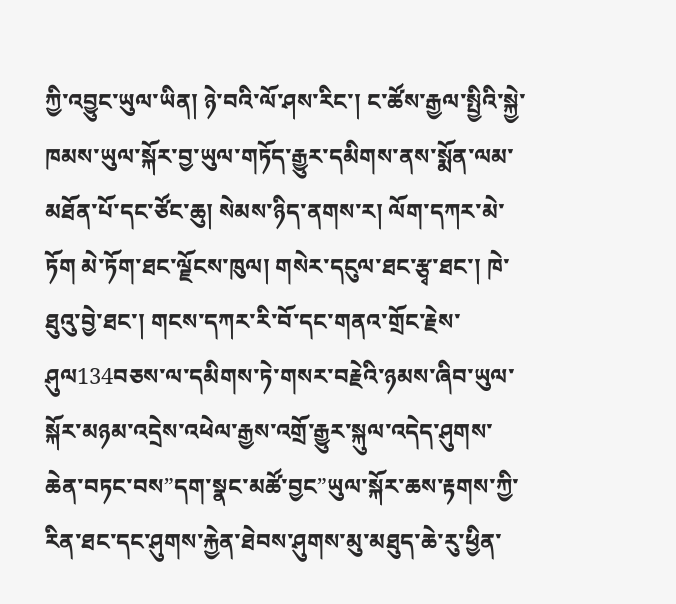ཀྱི་འབྱུང་ཡུལ་ཡིན། ཉེ་བའི་ལོ་ཤས་རིང་། ང་ཚོས་རྒྱལ་སྤྱིའི་སྐྱེ་ཁམས་ཡུལ་སྐོར་བྱ་ཡུལ་གཏོད་རྒྱུར་དམིགས་ནས་སྨོན་ལམ་མཐོན་པོ་དང་ཙོང་ཆུ། སེམས་ཉིད་ནགས་ར། ལོག་དཀར་མེ་ཏོག མེ་ཏོག་ཐང་ལྗོངས་ཁུལ། གསེར་དངུལ་ཐང་རྩྭ་ཐང་། ཁེ་ཐུའུ་བྱེ་ཐང་། གངས་དཀར་རི་བོ་དང་གནའ་གྲོང་རྗེས་ཤུལ134བཅས་ལ་དམིགས་ཏེ་གསར་བརྗེའི་ཉམས་ཞིབ་ཡུལ་སྐོར་མཉམ་འདྲེས་འཕེལ་རྒྱས་འགྲོ་རྒྱུར་སྐུལ་འདེད་ཤུགས་ཆེན་བཏང་བས”དག་སྣང་མཚོ་བྱང”ཡུལ་སྐོར་ཆས་རྟགས་ཀྱི་རིན་ཐང་དང་ཤུགས་རྐྱེན་ཐེབས་ཤུགས་མུ་མཐུད་ཆེ་རུ་ཕྱིན་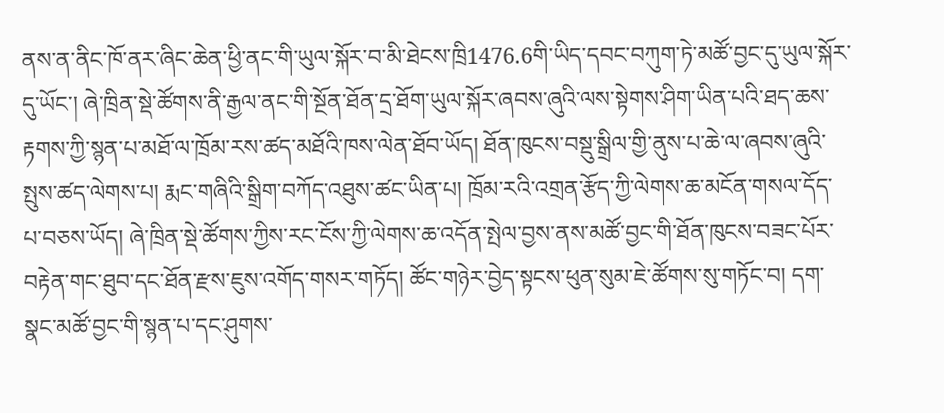ནས་ན་ནིང་ཁོ་ནར་ཞིང་ཆེན་ཕྱི་ནང་གི་ཡུལ་སྐོར་བ་མི་ཐེངས་ཁྲི1476.6གི་ཡིད་དབང་བཀུག་ཏེ་མཚོ་བྱང་དུ་ཡུལ་སྐོར་དུ་ཡོང་། ཞེ་ཁྲིན་སྡེ་ཚོགས་ནི་རྒྱལ་ནང་གི་སྔོན་ཐོན་དྲ་ཐོག་ཡུལ་སྐོར་ཞབས་ཞུའི་ལས་སྟེགས་ཤིག་ཡིན་པའི་ཐད་ཆས་རྟགས་ཀྱི་སྙན་པ་མཐོ་ལ་ཁྲོམ་རས་ཚད་མཐོའི་ཁས་ལེན་ཐོབ་ཡོད། ཐོན་ཁུངས་བསྡུ་སྒྲིལ་གྱི་ནུས་པ་ཆེ་ལ་ཞབས་ཞུའི་སྤུས་ཚད་ལེགས་པ། རྨང་གཞིའི་སྒྲིག་བཀོད་འཐུས་ཚང་ཡིན་པ། ཁྲོམ་རའི་འགྲན་རྩོད་ཀྱི་ལེགས་ཆ་མངོན་གསལ་དོད་པ་བཅས་ཡོད། ཞེ་ཁྲིན་སྡེ་ཚོགས་ཀྱིས་རང་ངོས་ཀྱི་ལེགས་ཆ་འདོན་སྤེལ་བྱས་ནས་མཚོ་བྱང་གི་ཐོན་ཁུངས་བཟང་པོར་བརྟེན་གང་ཐུབ་དང་ཐོན་རྫས་ཇུས་འགོད་གསར་གཏོད། ཚོང་གཉེར་བྱེད་སྟངས་ཕུན་སུམ་ཇེ་ཚོགས་སུ་གཏོང་བ། དག་སྣང་མཚོ་བྱང་གི་སྙན་པ་དང་ཤུགས་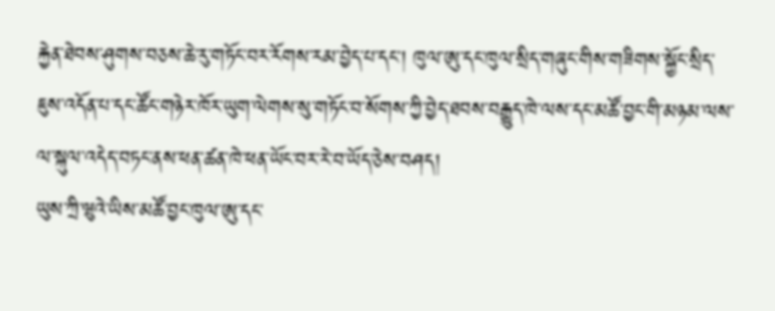རྐྱེན་ཐེབས་ཤུགས་བཅས་ཆེ་རུ་གཏོང་བར་རོགས་རམ་བྱེད་པ་དང་། ཁུལ་ཨུ་དང་ཁུལ་སྲིད་གཞུང་གིས་གཟིགས་སྐྱོང་སྲིད་ཇུས་འདོན་པ་དང་ཚོང་གཉེར་ཁོར་ཡུག་ལེགས་སུ་གཏོང་བ་སོགས་ཀྱི་བྱེད་ཐབས་བརྒྱུད་ཁེ་ལས་དང་མཚོ་བྱང་གི་མཉམ་ལས་ལ་སྐུལ་འདེད་བཏང་ནས་ཕན་ཚན་ཁེ་ཕན་ཡོང་བར་རེ་བ་ཡོད་ཅེས་བཤད།
ཡུས་ཀྲི་ཝུའེ་ཡིས་མཚོ་བྱང་ཁུལ་ཨུ་དང་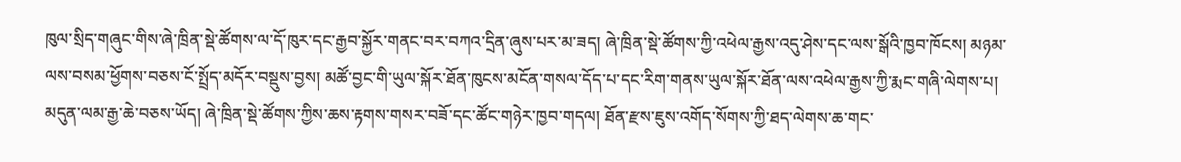ཁུལ་སྲིད་གཞུང་གིས་ཞེ་ཁྲིན་སྡེ་ཚོགས་ལ་དོ་ཁུར་དང་རྒྱབ་སྐྱོར་གནང་བར་བཀའ་དྲིན་ཞུས་པར་མ་ཟད། ཞེ་ཁྲིན་སྡེ་ཚོགས་ཀྱི་འཕེལ་རྒྱས་འདུ་ཤེས་དང་ལས་སྒོའི་ཁྱབ་ཁོངས། མཉམ་ལས་བསམ་ཕྱོགས་བཅས་ངོ་སྤྲོད་མདོར་བསྡུས་བྱས། མཚོ་བྱང་གི་ཡུལ་སྐོར་ཐོན་ཁུངས་མངོན་གསལ་དོད་པ་དང་རིག་གནས་ཡུལ་སྐོར་ཐོན་ལས་འཕེལ་རྒྱས་ཀྱི་རྨང་གཞི་ལེགས་པ། མདུན་ལམ་རྒྱ་ཆེ་བཅས་ཡོད། ཞེ་ཁྲིན་སྡེ་ཚོགས་ཀྱིས་ཆས་རྟགས་གསར་བཟོ་དང་ཚོང་གཉེར་ཁྱབ་གདལ། ཐོན་རྫས་ཇུས་འགོད་སོགས་ཀྱི་ཐད་ལེགས་ཆ་གང་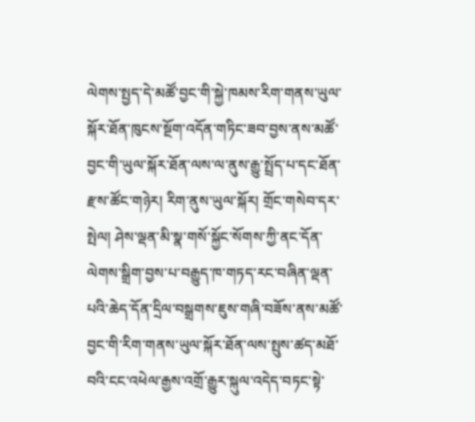ལེགས་སྤྱད་དེ་མཚོ་བྱང་གི་སྐྱེ་ཁམས་རིག་གནས་ཡུལ་སྐོར་ཐོན་ཁུངས་སྔོག་འདོན་གཏིང་ཟབ་བྱས་ནས་མཚོ་བྱང་གི་ཡུལ་སྐོར་ཐོན་ལས་ལ་ནུས་རྒྱུ་སྤྲོད་པ་དང་ཐོན་རྫས་ཚོང་གཉེར། རིག་ནུས་ཡུལ་སྐོར། གྲོང་གསེབ་དར་སྤེལ། ཤེས་ལྡན་མི་སྣ་གསོ་སྐྱོང་སོགས་ཀྱི་ནང་དོན་ལེགས་སྒྲིག་བྱས་པ་བརྒྱུད་ཁ་གཏད་རང་བཞིན་ལྡན་པའི་ཆེད་དོན་དྲིལ་བསྒྲགས་ཇུས་གཞི་བཟོས་ནས་མཚོ་བྱང་གི་རིག་གནས་ཡུལ་སྐོར་ཐོན་ལས་སྤུས་ཚད་མཐོ་བའི་ངང་འཕེལ་རྒྱས་འགྲོ་རྒྱུར་སྐུལ་འདེད་བཏང་སྟེ་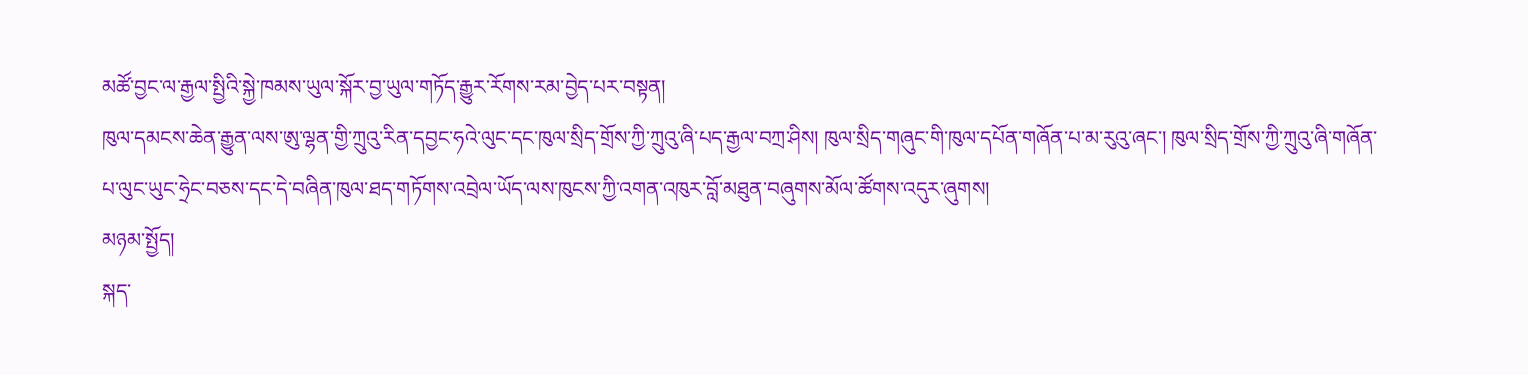མཚོ་བྱང་ལ་རྒྱལ་སྤྱིའི་སྐྱེ་ཁམས་ཡུལ་སྐོར་བྱ་ཡུལ་གཏོད་རྒྱུར་རོགས་རམ་བྱེད་པར་བསྟན།
ཁུལ་དམངས་ཆེན་རྒྱུན་ལས་ཨུ་ལྷན་གྱི་ཀྲུའུ་རིན་དབྱང་ཧའེ་ལུང་དང་ཁུལ་སྲིད་གྲོས་ཀྱི་ཀྲུའུ་ཞི་པད་རྒྱལ་བཀྲ་ཤིས། ཁུལ་སྲིད་གཞུང་གི་ཁུལ་དཔོན་གཞོན་པ་མ་རུའུ་ཞང་། ཁུལ་སྲིད་གྲོས་ཀྱི་ཀྲུའུ་ཞི་གཞོན་པ་ལུང་ཡུང་ཧྲེང་བཅས་དང་དེ་བཞིན་ཁུལ་ཐད་གཏོགས་འབྲེལ་ཡོད་ལས་ཁུངས་ཀྱི་འགན་འཁུར་བློ་མཐུན་བཞུགས་མོལ་ཚོགས་འདུར་ཞུགས།
མཉམ་སྤྱོད།
སྐད་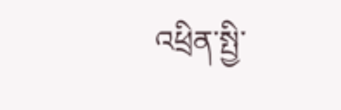འཕྲིན་སྤྱི་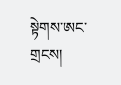སྟེགས་ཨང་གྲངས།